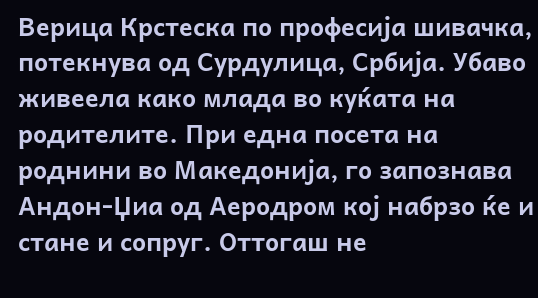Верица Крстеска по професија шивачка, потекнува од Сурдулица, Србија. Убаво живеела како млада во куќата на родителите. При една посета на роднини во Македонија, го запознава Андон-Џиа од Аеродром кој набрзо ќе и стане и сопруг. Оттогаш не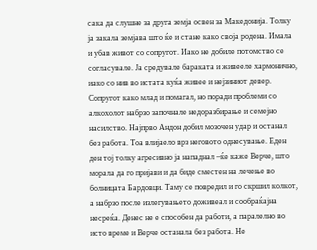сака да слушне за друга земја освен за Македонија. Толку ја закала земјава што ќе и стане како своја родена. Имала и убав живот со сопругот. Иако не добиле потомство се согласувале. Ја средувале бараката и живееле хармонично, иако со нив во истата куќа живее и нејзиниот девер. Сопругот како млад и помагал, но поради проблеми со алкохолот набрзо започнале недоразбирање и семејно насилство. Најпрво Андон добил мозочен удар и останал без работа. Тоа влијаело врз неговото однесување. Еден ден тој толку агресивно ја нападнал –ќе каже Верче, што морала да го пријави и да биде сместен на лечење во болницата Бардовци. Таму се повредил и го скршил колкот, а набрзо после излегувањето доживеал и сообраќајна несреќа. Денес не е способен да работи, а паралелно во исто време и Верче останала без работа. Не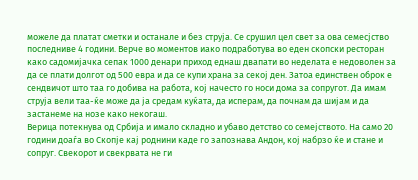можеле да платат сметки и останале и без струја. Се срушил цел свет за ова семесјство последниве 4 години. Верче во моментов иако подработува во еден скопски ресторан како садомијачка сепак 1000 денари приход еднаш двапати во неделата е недоволен за да се плати долгот од 500 евра и да се купи храна за секој ден. Затоа единствен оброк e сендвичот што таа го добива на работа, кој начесто го носи дома за сопругот. Да имам струја вели таа-ќе може да ја средам куќата, да исперам, да почнам да шијам и да застанеме на нозе како некогаш.
Верица потекнува од Србија и имало складно и убаво детство со семејството. На само 20 години доаѓа во Скопје кај роднини каде го запознава Андон, кој набрзо ќе и стане и сопруг. Свекорот и свекрвата не ги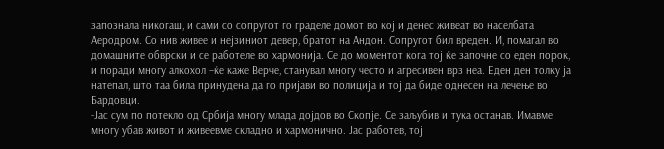запознала никогаш, и сами со сопругот го граделе домот во кој и денес живеат во населбата Аеродром. Со нив живее и нејзиниот девер, братот на Андон. Сопругот бил вреден. И, помагал во домашните обврски и се работеле во хармонија. Се до моментот кога тој ќе започне со еден порок, и поради многу алкохол –ќе каже Верче, станувал многу често и агресивен врз неа. Еден ден толку ја натепал, што таа била принудена да го пријави во полиција и тој да биде однесен на лечење во Бардовци.
-Јас сум по потекло од Србија многу млада дојдов во Скопје. Се заљубив и тука останав. Имавме многу убав живот и живеевме складно и хармонично. Јас работев, тој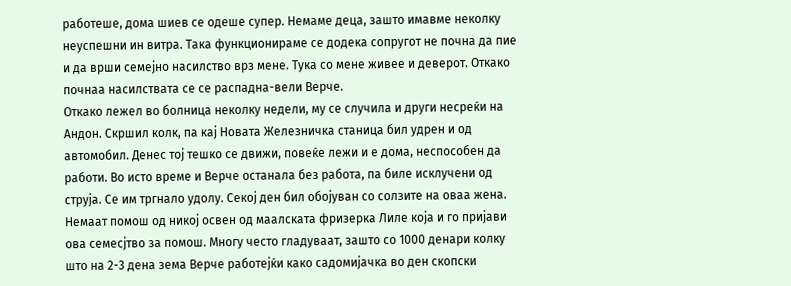работеше, дома шиев се одеше супер. Немаме деца, зашто имавме неколку неуспешни ин витра. Така функционираме се додека сопругот не почна да пие и да врши семејно насилство врз мене. Тука со мене живее и деверот. Откако почнаа насилствата се се распадна-вели Верче.
Откако лежел во болница неколку недели, му се случила и други несреќи на Андон. Скршил колк, па кај Новата Железничка станица бил удрен и од автомобил. Денес тој тешко се движи, повеќе лежи и е дома, неспособен да работи. Во исто време и Верче останала без работа, па биле исклучени од струја. Се им тргнало удолу. Секој ден бил обојуван со солзите на оваа жена. Немаат помош од никој освен од маалската фризерка Лиле која и го пријави ова семесјтво за помош. Многу често гладуваат, зашто со 1000 денари колку што на 2-3 дена зема Верче работејќи како садомијачка во ден скопски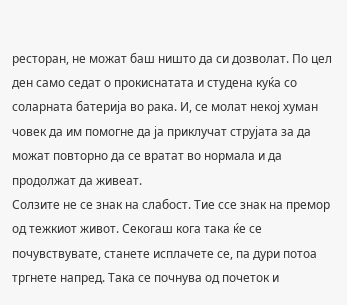ресторан, не можат баш ништо да си дозволат. По цел ден само седат о прокиснатата и студена куќа со соларната батерија во рака. И, се молат некој хуман човек да им помогне да ја приклучат струјата за да можат повторно да се вратат во нормала и да продолжат да живеат.
Солзите не се знак на слабост. Тие ссе знак на премор од тежкиот живот. Секогаш кога така ќе се почувствувате, станете исплачете се, па дури потоа тргнете напред. Така се почнува од почеток и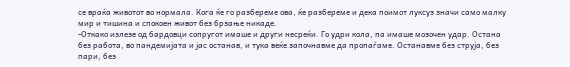се враќа животот во нормала. Кога ќе го разбереме ова, ќе разбереме и дека поимот луксуз значи само малку мир и тишина и спокоен живот без брзање никаде.
-Откако излезе од бардовци сопругот имаше и други несреќи. Го удри кола, па имаше мозочен удар. Остана без работа, во пандемијата и јас останав, и тука веќе започнавме да пропаѓаме. Останавме без струја, без пари, без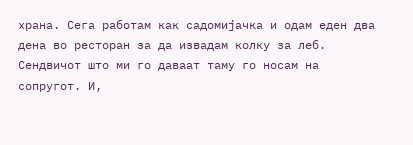храна. Сега работам как садомијачка и одам еден два дена во ресторан за да извадам колку за леб. Сендвичот што ми го даваат таму го носам на сопругот. И,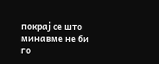покрај се што минавме не би го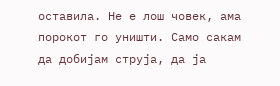оставила. Не е лош човек, ама порокот го уништи. Само сакам да добијам струја, да ја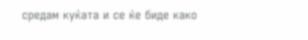средам куќата и се ќе биде како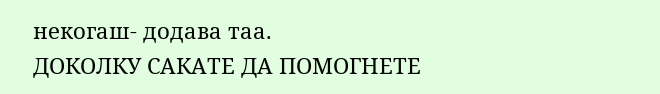некогаш- додава таа.
ДОКОЛКУ САКАТЕ ДА ПОМОГНЕТЕ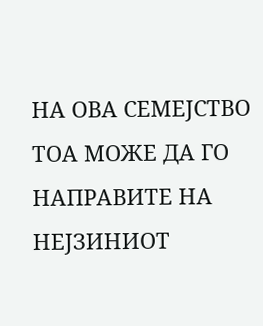НА ОВА СЕМЕЈСТВО ТОА МОЖЕ ДА ГО НАПРАВИТЕ НА НЕЈЗИНИОТ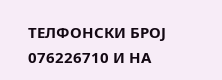ТЕЛФОНСКИ БРОЈ 076226710 И НА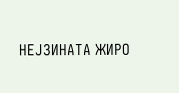НЕЈЗИНАТА ЖИРО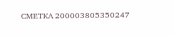СМЕТКА 200003805350247